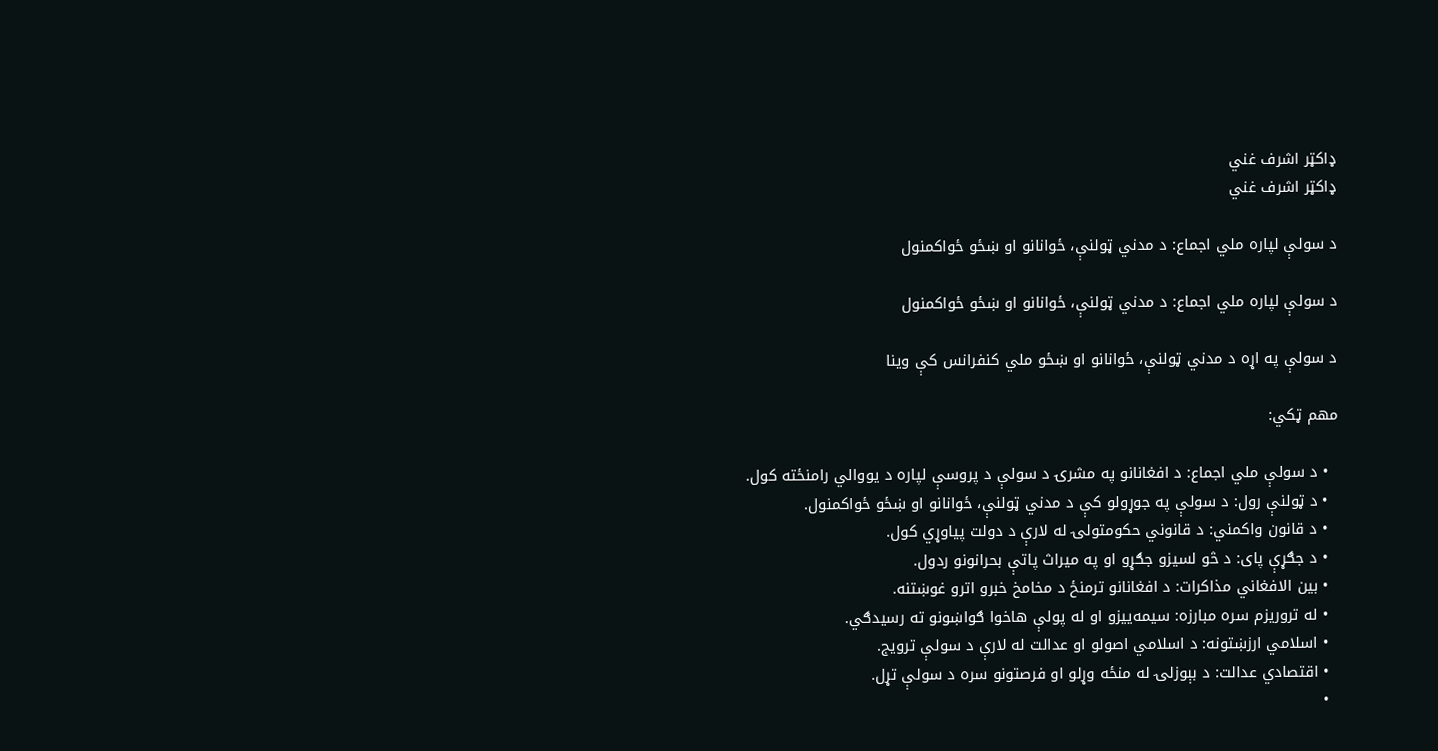ډاکټر اشرف غني
ډاکټر اشرف غني

د سولې لپاره ملي اجماع: د مدني ټولنې، ځوانانو او ښځو ځواکمنول

د سولې لپاره ملي اجماع: د مدني ټولنې، ځوانانو او ښځو ځواکمنول

د سولې په اړه د مدني ټولنې، ځوانانو او ښځو ملي کنفرانس کې وینا

مهم ټکي:

  • د سولې ملي اجماع: د افغانانو په مشرۍ د سولې د پروسې لپاره د یووالي رامنځته کول.
  • د ټولنې رول: د سولې په جوړولو کې د مدني ټولنې، ځوانانو او ښځو ځواکمنول.
  • د قانون واکمني: د قانوني حکومتولۍ له لارې د دولت پیاوړي کول.
  • د جګړې پای: د څو لسیزو جګړو او په میراث پاتې بحرانونو ردول.
  • بین الافغاني مذاکرات: د افغانانو ترمنځ د مخامخ خبرو اترو غوښتنه.
  • له تروریزم سره مبارزه: سیمه‌ییزو او له پولې هاخوا ګواښونو ته رسیدګي.
  • اسلامي ارزښتونه: د اسلامي اصولو او عدالت له لارې د سولې ترویج.
  • اقتصادي عدالت: د بېوزلۍ له منځه وړلو او فرصتونو سره د سولې تړل.
  •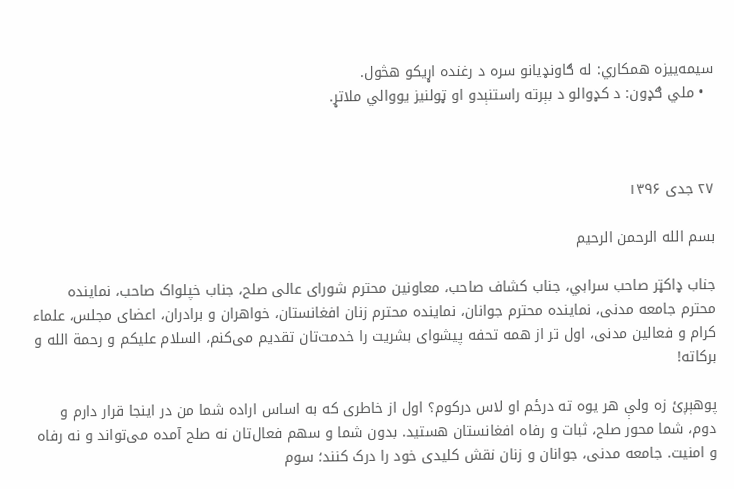سیمه‌ییزه همکاري: له ګاونډیانو سره د رغنده اړیکو هڅول.
  • ملي ګډون: د کډوالو د بېرته راستنېدو او ټولنیز یووالي ملاتړ.



۲۷ جدی ۱۳۹۶

بسم الله الرحمن الرحیم

جناب ډاکټر صاحب سرابي، جناب کشاف صاحب، معاونین محترم شورای عالی صلح، جناب خپلواک صاحب، نماینده محترم جامعه مدنی، نماینده محترم جوانان، نماینده محترم زنان افغانستان، خواهران و برادران، اعضای مجلس، علماء کرام و فعالین مدنی، اول تر از همه تحفه پیشوای بشریت را خدمت‌تان تقدیم می‌کنم، السلام علیکم و رحمة الله و برکاته!

پوهېږئ زه ولې هر یوه ته درځم او لاس درکوم؟ اول از خاطری که به اساس اراده شما من در اینجا قرار دارم و دوم، شما محور صلح، ثبات و رفاه افغانستان هستید. بدون شما و سهم فعال‌تان نه صلح آمده می‌تواند و نه رفاه و امنیت. جامعه مدنی، جوانان و زنان نقش کلیدی خود را درک کنند؛ سوم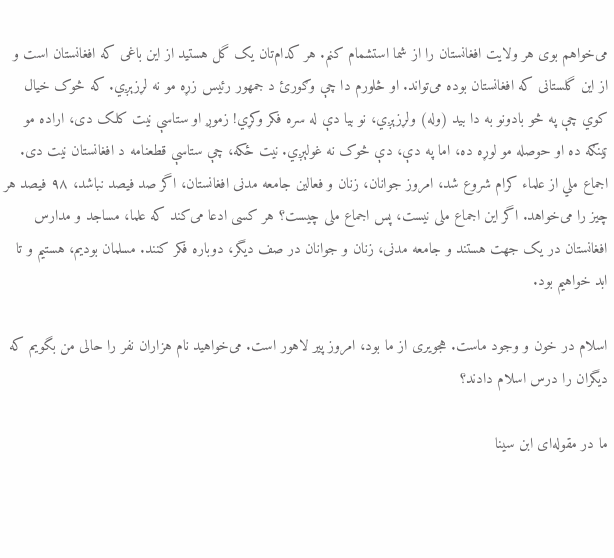می‌خواهم بوی هر ولایت افغانستان را از شما استشمام کنم. هر کدام‌تان یک گل هستید از این باغی که افغانستان است و از این گلستانی که افغانستان بوده می‌تواند. او څلورم دا چې وګورئ د جمهور رئیس زړه مو نه لړزېږي. که څوک خیال کوي چې په څو بادونو به دا بید (وله) ولړزېږي، نو بیا دې له سره فکر وکړي! زموږ او ستاسې نیت کلک دی، اراده مو ټینګه ده او حوصله مو لوړه ده، اما په دې، دې څوک نه غولېږي. نیت ځکه، چې ستاسې قطعنامه د افغانستان نیت دی. اجماع ملي از علماء کرام شروع شد، امروز جوانان، زنان و فعالین جامعه مدنی افغانستان، اگر صد فیصد نباشد، ۹۸ فیصد هر چیز را می‌خواهد. اگر این اجماع ملی نیست، پس اجماع ملی چیست؟ هر کسی ادعا می‌کند که علما، مساجد و مدارس افغانستان در یک جهت هستند و جامعه مدنی، زنان و جوانان در صف دیگر، دوباره فکر کنند. مسلمان بودیم، هستیم و تا ابد خواهیم بود.

اسلام در خون و وجود ماست. هجویری از ما بود، امروز پیر لاهور است. می‌خواهید نام هزاران نفر را حالی من بگویم که دیگران را درس اسلام دادند؟

ما در مقوله‌ای ابن سینا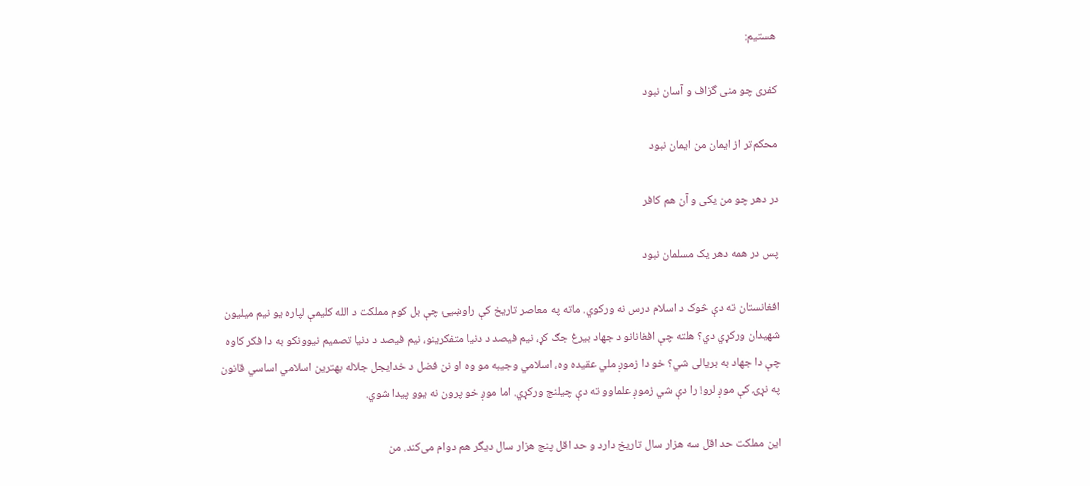هستیم:

کفری چو منی گزاف و آسان نبود

محکم‌تر از ایمان من ایمان نبود

در دهر چو من یکی و آن هم کافر

پس در همه دهر یک مسلمان نبود

افغانستان ته دې څوک د اسلام درس نه ورکوي. ماته په معاصر تاریخ کې راوښیئ چې بل کوم مملکت د الله کلیمې لپاره یو نیم میلیون شهیدان ورکړي دي؟ هلته چې افغانانو د جهاد بیرغ جګ کړ، نیم فیصد د دنیا متفکرینو، نیم فیصد د دنیا تصمیم نیوونکو به دا فکر کاوه چې دا جهاد به بریالی شي؟ خو دا زموږ ملي عقیده وه، اسلامي وجیبه مو وه او نن فضل د خدایجل جلاله بهترین اسلامي اساسي قانون په نړۍ کې موږ لرو! را دې شي زموږ علماوو ته دې چیلنج ورکړي. اما موږ خو پرون نه یوو پیدا شوي.

این مملکت حد اقل سه هزار سال تاریخ دارد و حد اقل پنج هزار سال دیگر هم دوام می‌کند. من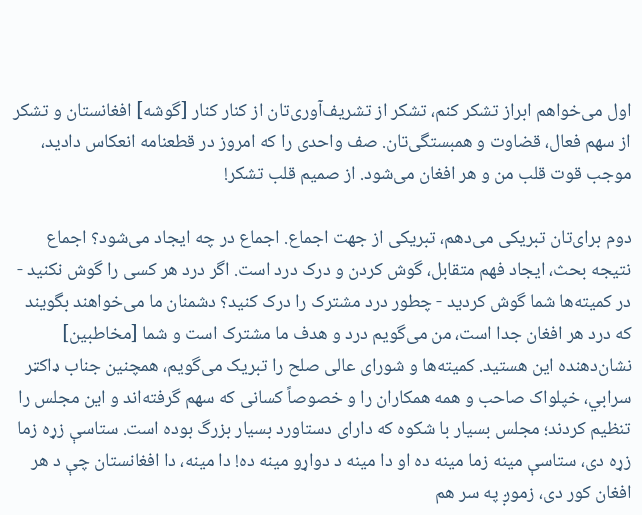اول می‌خواهم ابراز تشکر کنم، تشکر از تشریف‌آوری‌تان از کنار کنار [گوشه] افغانستان و تشکر از سهم فعال، قضاوت و همبستگی‌تان. صف واحدی را که امروز در قطعنامه انعکاس دادید، موجب قوت قلب من و هر افغان می‌شود. از صمیم قلب تشکر!

دوم برای‌تان تبریکی می‌دهم، تبریکی از جهت اجماع. اجماع در چه ایجاد می‌شود؟ اجماع نتیجه بحث، ایجاد فهم متقابل، گوش کردن و درک درد است. اگر درد هر کسی را گوش نکنید - در کمیته‌ها شما گوش کردید - چطور درد مشترک را درک کنید؟ دشمنان ما می‌خواهند بگویند که درد هر افغان جدا است، من می‌گویم درد و هدف ما مشترک است و شما [مخاطبین] نشان‌دهنده این هستید. کمیته‌ها و شورای عالی صلح را تبریک می‌گویم، همچنین جناب ډاکټر سرابي، خپلواک صاحب و همه همکاران را و خصوصاً کسانی که سهم گرفته‌اند و این مجلس را تنظیم کردند؛ مجلس بسیار با شکوه که دارای دستاورد بسیار بزرگ بوده است. ستاسې زړه زما زړه دی، ستاسې مینه زما مینه ده او دا مینه د دواړو مینه ده! دا مینه، دا افغانستان چې د هر افغان کور دی، زموږ په سر هم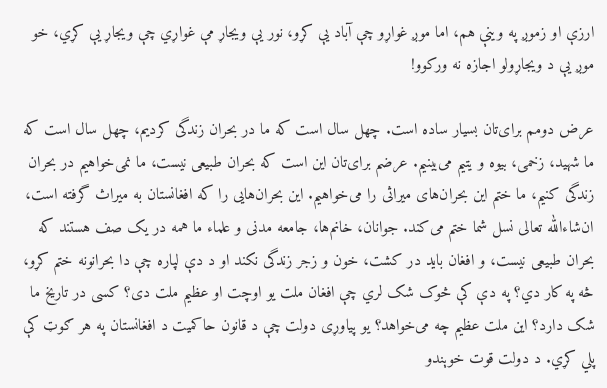ارزې او زموږ په وینې هم، اما موږ غواړو چې آباد یې کړو، نور یې ویجاړ مې غواړي چې ویجاړ یې کړي، خو موږ یې د ویجاړولو اجازه نه ورکوو!

عرض دومم برای‌تان بسیار ساده است. چهل سال است که ما در بحران زندگی کردیم، چهل سال است که ما شهید، زخمی، بیوه و یتیم می‌بینیم. عرضم برای‌تان این است که بحران طبیعی نیست، ما نمی‌خواهیم در بحران زندگی کنیم، ما ختم این بحران‌های میراثی را می‌خواهیم. این بحران‌هایی را که افغانستان به میراث گرفته است، ان‌شاءالله تعالی نسل شما ختم می‌کند. جوانان، خانم‌ها، جامعه مدنی و علماء ما همه در یک صف هستند که بحران طبیعی نیست، و افغان باید در کشت، خون و زجر زندگی نکند او د دې لپاره چې دا بحرانونه ختم کړو، څه په کار دي؟ په دې کې څوک شک لري چې افغان ملت یو اوچت او عظیم ملت دی؟ کسی در تاریخ ما شک دارد؟ این ملت عظیم چه می‌خواهد؟ یو پیاوړی دولت چې د قانون حاکمیت د افغانستان په هر ګوټ کې پلي کړي. د دولت قوت خوېندو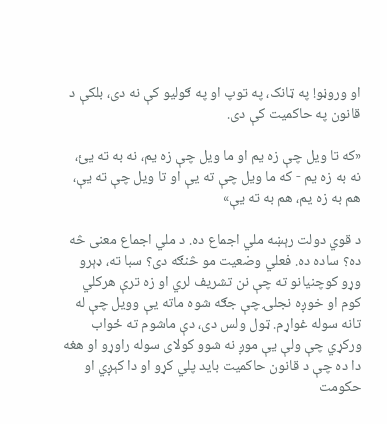او وروڼو! په ټانک، په توپ او په ګولیو کې نه دی، بلکې د قانون په حاکمیت کې دی.

«که تا ویل چې زه یم او ما ویل چې زه یم، نه به ته یئ، نه به زه یم - که ما ویل چې ته یې او تا ویل چې ته یې، هم به زه یم، هم به ته یې»

د قوي دولت رېښه ملي اجماع ده. د ملي اجماع معنی څه ده؟ ساده ده. فعلي وضعیت مو څنګه دی؟ سبا ته، ډېرو وړو کوچنیانو ته چې نن تشریف لري او زه ترې هرکلي کوم او خوږه نجلۍ چې جګه شوه ماته یې وویل چې له تانه سوله غواړم. ټول ولس دی، دې ماشوم ته ځواب ورکړي چې ولې یې موږ نه شوو کولای سوله راوړو او هغه دا ده چې د قانون حاکمیت باید پلي کړو او دا کېږي او حکومت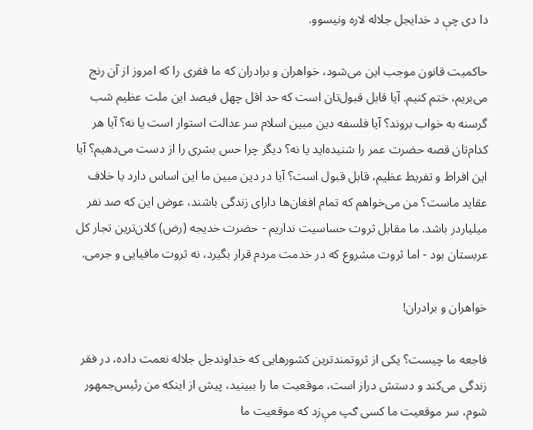دا دی چې د خدایجل جلاله لاره ونیسوو.

حاکمیت قانون موجب این می‌شود، خواهران و برادران که ما فقری را که امروز از آن رنج می‌بریم، ختم کنیم. آیا قابل قبول‌تان است که حد اقل چهل فیصد این ملت عظیم شب گرسنه به خواب بروند؟ آیا فلسفه دین مبین اسلام سر عدالت استوار است یا نه؟ آیا هر کدام‌تان قصه حضرت عمر را شنیده‌اید یا نه؟ دیگر چرا حس بشری را از دست می‌دهیم؟ آیا این افراط و تفریط عظیم، قابل قبول است؟ آیا در دین مبین ما این اساس دارد یا خلاف عقاید ماست؟ من می‌خواهم که تمام افغان‌ها دارای زندگی باشند، عوض این که صد نفر میلیاردر باشد. ما مقابل ثروت حساسیت نداریم - حضرت خدیجه (رض) کلان‌ترین تجار کل عربستان بود - اما ثروت مشروع که در خدمت مردم قرار بگیرد، نه ثروت مافیایی و جرمی.

خواهران و برادران!

فاجعه ما چیست؟ یکی از ثروتمندترین کشورهایی که خداوندجل جلاله نعمت داده، در فقر زندگی می‌کند و دستش دراز است، موقعیت ما را ببینید، پیش از اینکه من رئیس‌جمهور شوم، سر موقعیت ما کسی ګپ مې‌زد که موقعیت ما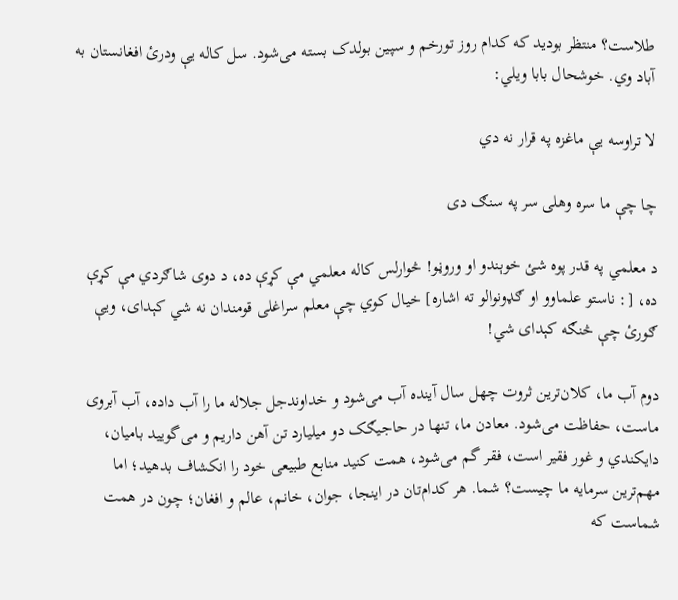طلاست؟ منتظر بودید که کدام روز تورخم و سپین بولدک بسته می‌شود. سل کاله یې ودرئ افغانستان به آباد وي. خوشحال بابا ویلي:

لا تراوسه یې ماغزه په قرار نه دي

چا چې ما سره وهلی سر په سنګ دی

د معلمي په قدر پوه شئ خوېندو او وروڼو! څوارلس کاله معلمي مې کړې ده، د دوی شاګردي مې کړې ده، [: ناستو علماوو او ګډونوالو ته اشاره] خیال کوي چې معلم سراغلی قومندان نه شي کېدای، ویې ګورئ چې څنګه کېدای شي!

دوم آب ما، کلان‌ترین ثروت چهل سال آینده آب می‌شود و خداوندجل جلاله ما را آب داده، آب آبروی ماست، حفاظت می‌شود. معادن ما، تنها در حاجیګک دو میلیارد تن آهن داریم و می‌گویید بامیان، دایکندي و غور فقیر است، فقر گم می‌شود، همت کنید منابع طبیعی خود را انکشاف بدهید؛ اما مهم‌ترین سرمایه ما چیست؟ شما. هر کدام‌تان در اینجا، جوان، خانم، عالم و افغان؛ چون در همت شماست که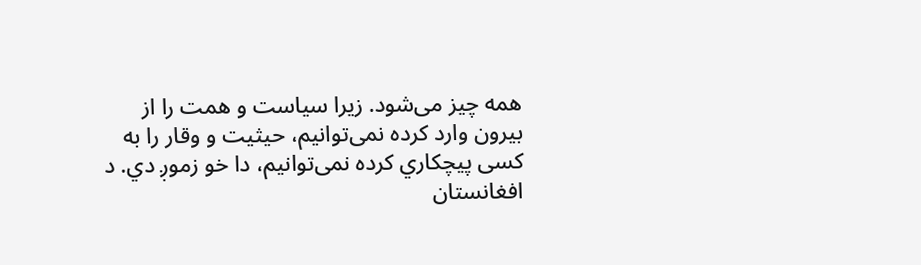همه چیز می‌شود. زیرا سیاست و همت را از بیرون وارد کرده نمی‌توانیم، حیثیت و وقار را به کسی پیچکاري کرده نمی‌توانیم، دا خو زموږ دي. د افغانستان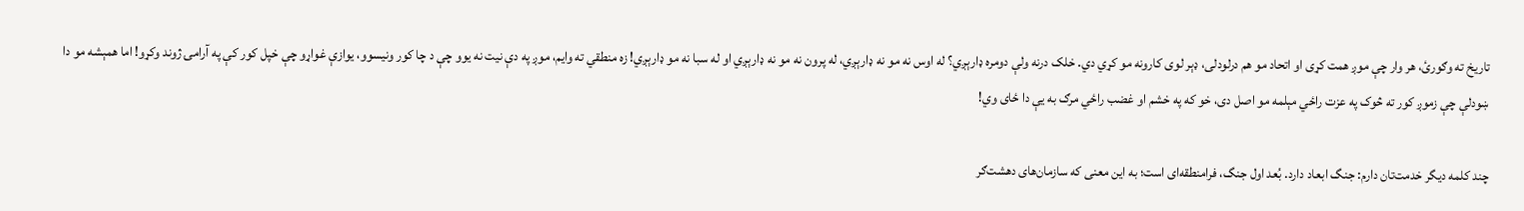تاریخ ته وګورئ، هر وار چې موږ همت کړی او اتحاد مو هم درلودلی، ډېر لوی کارونه مو کړي دي. خلک درنه ولې دومره ډارېږي؟ له اوس نه مو نه ډارېږي، له پرون نه مو نه ډارېږي او له سبا نه مو ډارېږي! زه منطقي ته وایم، موږ په دې نیت نه یوو چې د چا کور ونیسوو، یوازې غواړو چې خپل کور کې په آرامۍ ژوند وکړو! اما همېشه مو دا ښودلې چې زموږ کور ته څوک په عزت راځي مېلمه مو اصل دی، خو که په خشم او غضب راځي مرګ به یې دا ځای وي!

چند کلمه دیگر خدمت‌تان دارم: جنگ ابعاد دارد. بُعد اول جنگ، فرامنطقه‌ای است؛ به این معنی که سازمان‌های دهشت‌ګر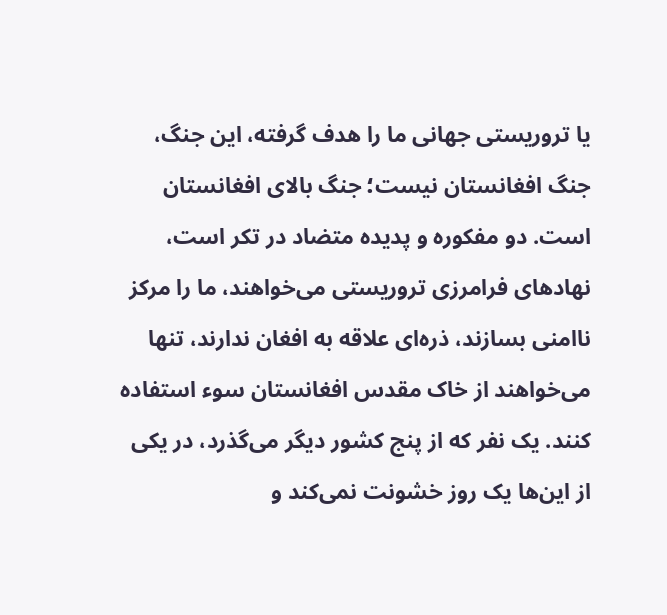یا تروریستی جهانی ما را هدف گرفته، این جنگ، جنگ افغانستان نیست؛ جنگ بالای افغانستان است. دو مفکوره و پدیده متضاد در تکر است، نهادهای فرامرزی تروریستی می‌خواهند، ما را مرکز ناامنی بسازند، ذره‌ای علاقه به افغان ندارند، تنها می‌خواهند از خاک مقدس افغانستان سوء استفاده کنند. یک نفر که از پنج کشور دیگر می‌گذرد، در یکی از این‌ها یک روز خشونت نمی‌کند و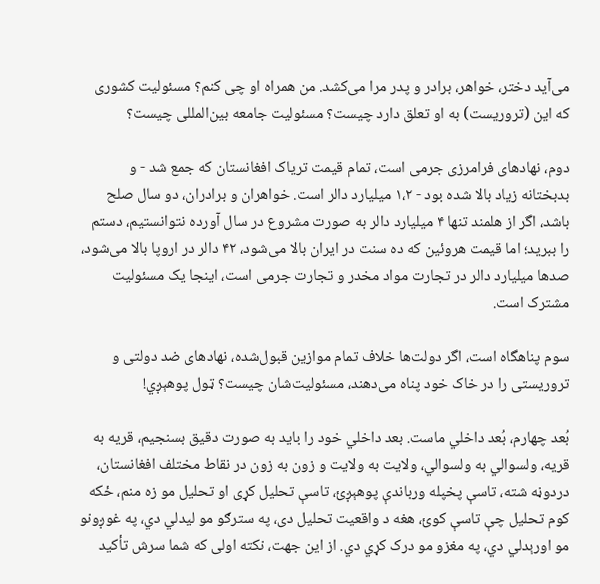می‌آید دختر، خواهر، برادر و پدر مرا می‌کشد. من همراه او چی کنم؟ مسئولیت کشوری که این (تروریست) به او تعلق دارد چیست؟ مسئولیت جامعه بین‌المللی چیست؟

دوم، نهادهای فرامرزی جرمی است، تمام قیمت تریاک افغانستان که جمع شد - و بدبختانه زیاد بالا شده بود - ۱،۲ میلیارد دالر است. خواهران و برادران، دو سال صلح باشد، اگر از هلمند تنها ۴ میلیارد دالر به صورت مشروع در سال آورده نتوانستیم، دستم را ببرید؛ اما قیمت هروئین که ده سنت در ایران بالا می‌شود، ۴۲ دالر در اروپا بالا می‌شود، صدها میلیارد دالر در تجارت مواد مخدر و تجارت جرمی است، اینجا یک مسئولیت مشترک است.

سوم پناهگاه است، اگر دولت‌ها خلاف تمام موازین قبول‌شده، نهادهای ضد دولتی و تروریستی را در خاک خود پناه می‌دهند، مسئولیت‌شان چیست؟ ټول پوهېږي!

بُعد چهارم، بُعد داخلي ماست. بعد داخلي خود را باید به صورت دقیق بسنجیم، قریه به قریه، ولسوالي به ولسوالي، ولایت به ولایت و زون به زون در نقاط مختلف افغانستان، دردوڼه شته، تاسې پخپله ورباندې پوهېږئ، تاسې تحلیل کړی او تحلیل مو زه منم، ځکه کوم تحلیل چې تاسې کوئ، هغه د واقعیت تحلیل دی، په سترګو مو لیدلي دي، په غوږونو مو اورېدلي دي، په مغزو مو درک کړي دي. از این جهت، نکته اولی که شما سرش تأکید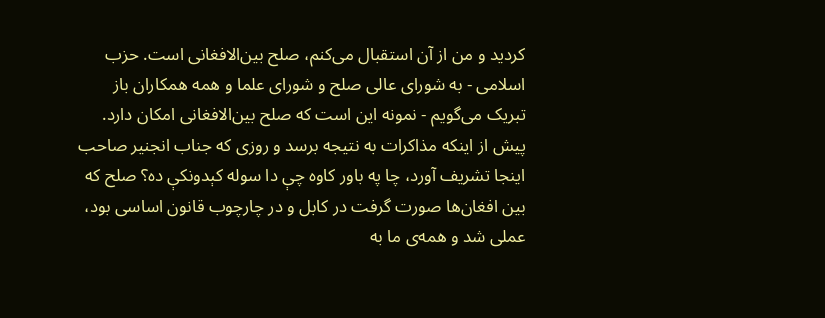کردید و من از آن استقبال می‌کنم، صلح بین‌الافغانی است. حزب اسلامی - به شورای عالی صلح و شورای علما و همه همکاران باز تبریک می‌گویم - نمونه این است که صلح بین‌الافغانی امکان دارد. پیش از اینکه مذاکرات به نتیجه برسد و روزی که جناب انجنیر صاحب اینجا تشریف آورد، چا په باور کاوه چې دا سوله کېدونکې ده؟ صلح که بین افغان‌ها صورت گرفت در کابل و در چارچوب قانون اساسی بود، عملی شد و همه‌ی ما به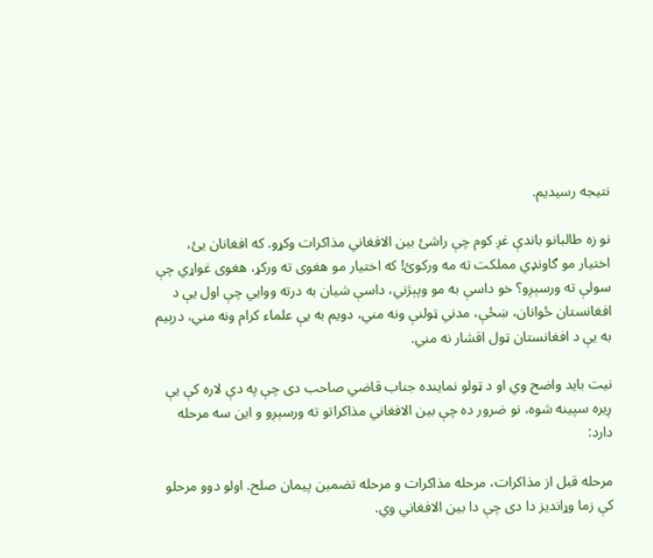نتیجه رسیدیم.

نو زه طالبانو باندې غږ کوم چې راشئ بین الافغاني مذاکرات وکړو. که افغانان یئ، اختیار مو ګاونډي مملکت ته مه ورکوئ! که اختیار مو هغوی ته ورکړ، هغوی غواړي چې سولې ته ورسېږو؟ خو داسې به مو وپېژني، داسې شیان به درته ووايي چې اول یې د افغانستان ځوانان، ښځې، مدني ټولنې ونه مني، دویم به یې علماء کرام ونه مني، درېیم به یې د افغانستان ټول اقشار نه مني.

نیت باید واضح وي او د ټولو نماینده جناب قاضي صاحب دی چې په دې لاره کې یې ږیره سپینه شوه، نو ضرور ده چې بین الافغاني مذاکراتو ته ورسېږو و این سه مرحله دارد:

مرحله قبل از مذاکرات، مرحله مذاکرات و مرحله تضمین پیمان صلح. اولو دوو مرحلو کې زما وړاندیز دا دی چې دا بین الافغاني وي.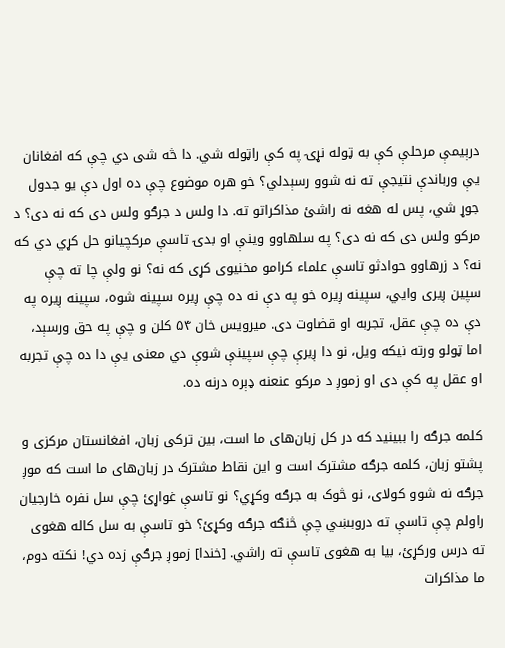درېیمې مرحلې کې به ټوله نړۍ په کې راټوله شي. دا څه شی دي چې که افغانان یې ورباندې نتیجې ته نه شوو رسېدلي؟ خو هره موضوع چې ده اول دې یو جدول جوړ شي، پس له هغه نه راشئ مذاکراتو ته. دا ولس د جرګو ولس دی که نه دی؟ د مرکو ولس دی که نه دی؟ په سلهاوو وینې او بدۍ تاسې مرکچیانو حل کړي دي که نه؟ د زرهاوو حوادثو تاسې علماء کرامو مخنیوی کړی که نه؟ نو ولې چا ته چې سپین ږیری وايي، سپینه ږیره خو په دې نه ده چې ږیره سپینه شوه، سپینه ږیره په دې ده چې عقل، تجربه او قضاوت دی. میرویس خان ۵۴ کلن و چې په حق ورسېد، اما ټولو ورته نیکه ویل، نو دا ږیرې چې سپینې شوې دي معنی یې دا ده چې تجربه او عقل په کې دی او زموږ د مرکو عنعنه ډېره درنه ده.

کلمه جرګه را ببینید که در کل زبان‌های ما است، بین ترکی زبان، افغانستان مرکزی و پشتو زبان، کلمه جرګه مشترک است و این نقاط مشترک در زبان‌های ما است که موږ جرګه نه شوو کولای، نو څوک به جرګه وکړي؟ نو تاسې غواړئ چې سل نفره خارجیان راولم چې تاسې ته دروبښي چې څنګه جرګه وکړئ؟ خو تاسې به سل کاله هغوی ته درس ورکړئ، بیا به هغوی تاسې ته راشي. [خندا] زموږ جرګې زده دي! نکته دوم، ما مذاکرات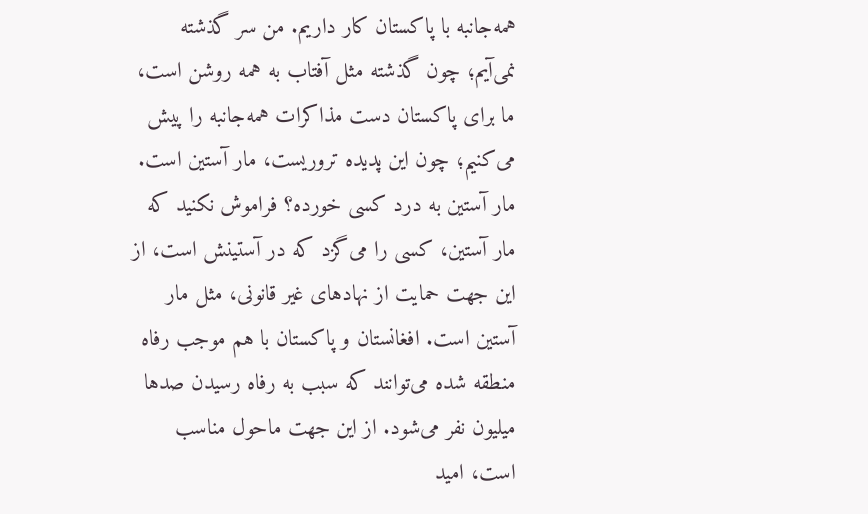همه‌جانبه با پاکستان کار داریم. من سر گذشته نمی‌آیم؛ چون گذشته مثل آفتاب به همه روشن است، ما برای پاکستان دست مذاکرات همه‌جانبه را پیش می‌کنیم؛ چون این پدیده تروریست، مار آستین است. مار آستین به درد کسی خورده؟ فراموش نکنید که مار آستین، کسی را می‌گزد که در آستینش است، از این جهت حمایت از نهادهای غیر قانونی، مثل مار آستین است. افغانستان و پاکستان با هم موجب رفاه منطقه شده می‌توانند که سبب به رفاه رسیدن صدها میلیون نفر می‌شود. از این جهت ماحول مناسب است، امید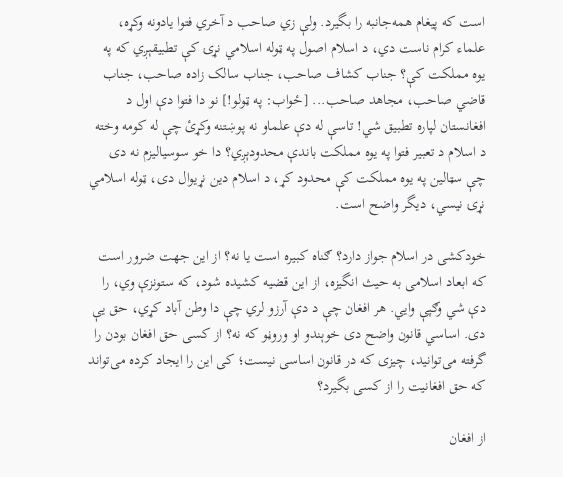است که پیغام همه‌جانبه را بگیرد. ولې زي صاحب د آخري فتوا یادونه وکړه، علماء کرام ناست دي، د اسلام اصول په ټوله اسلامي نړۍ کې تطبیقېږي که په یوه مملکت کې؟ جناب کشاف صاحب، جناب سالک زاده صاحب، جناب قاضي صاحب، مجاهد صاحب... [ځواب: په ټولو!] نو دا فتوا دې اول د افغانستان لپاره تطبیق شي! تاسې له دې علماو نه پوښتنه وکړئ چې له کومه وخته د اسلام د تعبیر فتوا په یوه مملکت باندې محدودېږي؟ دا خو سوسیالیزم نه دی چې سټالین په یوه مملکت کې محدود کړ، د اسلام دین نړیوال دی، ټوله اسلامي نړۍ نیسي، دیگر واضح است.

خودکشی در اسلام جواز دارد؟ ګناه کبیره است یا نه؟ از این جهت ضرور است که ابعاد اسلامی به حیث انگیزه، از این قضیه کشیده شود، که ستونزې وي، را دې شي وګپې وايي. هر افغان چې د دې آرزو لري چې دا وطن آباد کړي، حق یې دی. اساسي قانون واضح دی خوېندو او وروڼو که نه؟ از کسی حق افغان بودن را گرفته می‌توانید، چیزی که در قانون اساسی نیست؛ کی این را ایجاد کرده می‌تواند که حق افغانیت را از کسی بگیرد؟

از افغان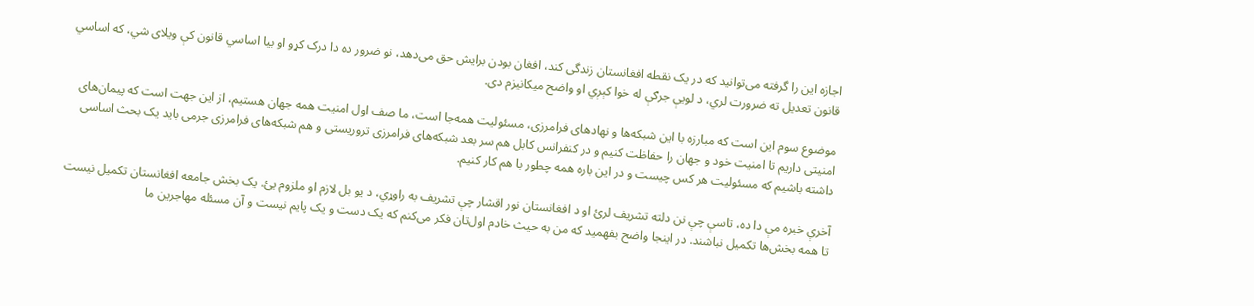اجازه این را گرفته می‌توانید که در یک نقطه افغانستان زندگی کند، افغان بودن برایش حق می‌دهد، نو ضرور ده دا درک کړو او بیا اساسي قانون کې ویلای شي، که اساسي قانون تعدیل ته ضرورت لري، د لویې جرګې له خوا کېږي او واضح میکانیزم دی.

موضوع سوم این است که مبارزه با این شبکه‌ها و نهادهای فرامرزی، مسئولیت همه‌جا است، ما صف اول امنیت همه جهان هستیم، از این جهت است که پیمان‌های امنیتی داریم تا امنیت خود و جهان را حفاظت کنیم و در کنفرانس کابل هم سر بعد شبکه‌های فرامرزی تروریستی و هم شبکه‌های فرامرزی جرمی باید یک بحث اساسی داشته باشیم که مسئولیت هر کس چیست و در این باره همه چطور با هم کار کنیم.

آخرې خبره مې دا ده، تاسې چې نن دلته تشریف لرئ او د افغانستان نور اقشار چې تشریف به راوړي، د یو بل لازم او ملزوم یئ. یک بخش جامعه افغانستان تکمیل نیست تا همه بخش‌ها تکمیل نباشند. در اینجا واضح بفهمید که من به حیث خادم اول‌تان فکر می‌کنم که یک دست و یک پایم نیست و آن مسئله مهاجرین ما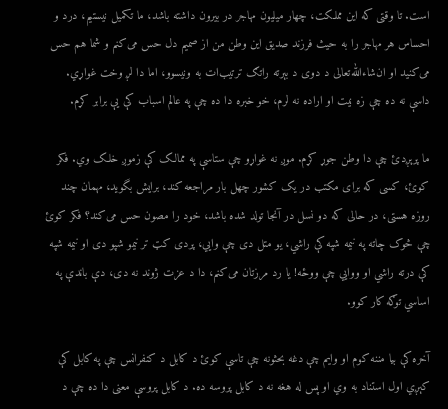است. تا وقتی که این مملکت، چهار میلیون مهاجر در بیرون داشته باشد، ما تکمیل نیستیم، درد و احساس هر مهاجر را به حیث فرزند صدیق این وطن من از صمیم دل حس می‌کنم و شما هم حس می‌کنید او ان‌شاءالله‌تعالی د دوی د بېرته راتګ ترتیب‌ات به ونیسوو، اما دا لږ وخت غواړي. داسې نه ده چې زه نیت او اراده نه لرم، خو خبره دا ده چې په عالم اسباب کې یې برابر کړم.

ما پرېږدئ چې دا وطن جوړ کړم. موږ نه غواړو چې ستاسې په ممالک کې زموږ خلک وي. فکر کوئ، کسی که برای مکتب در یک کشور چهل بار مراجعه کند، برایش بگوید، مهمان چند روزه هستی، در حالی که دو نسل در آنجا تولد شده باشد، خود را مصون حس می‌کند؟ فکر کوئ چې څوک چاته په نیمه شپه کې راشي، یو متل دی چې وايي، پردی کټ تر نیمو شپو دی او نیمه شپه کې درته راشي او ووايي چې ووځه! یا رد مرزتان می‌کنم، دا د عزت ژوند نه دی، دې باندې په اساسي توګه کار کوو.

آخره کې بیا مننه کوم او وایم چې دغه بحثونه چې تاسې کوئ د کابل د کنفرانس چې په کابل کې کېږي اول استناد به وي او پس له هغه نه د کابل پروسه ده. د کابل پروسې معنی دا ده چې د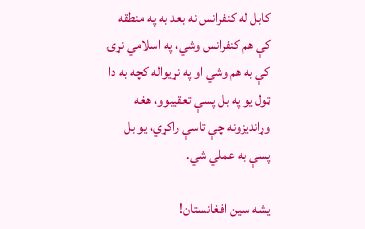کابل له کنفرانس نه بعد به په منطقه کې هم کنفرانس وشي، په اسلامي نړۍ کې به هم وشي او په نړیواله کچه به دا ټول یو په بل پسې تعقیبوو، هغه وړاندیزونه چې تاسې راکړي، یو بل پسې به عملي شي.

یشه سین افغانستان!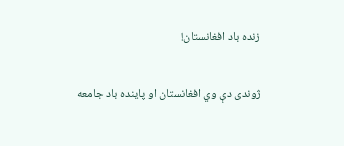زنده باد افغانستان!

ژوندی دې وي افغانستان او پاینده باد جامعه‌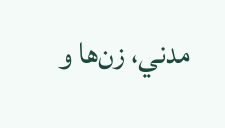مدني، زن‌ها و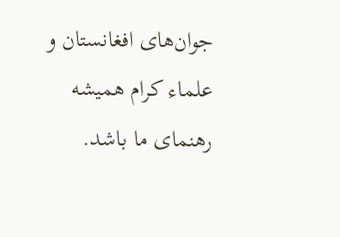جوان‌های افغانستان و علماء کرام همیشه رهنمای ما باشد.